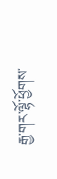རྒྱ་གར་ལྷོ་ཕྱོགས་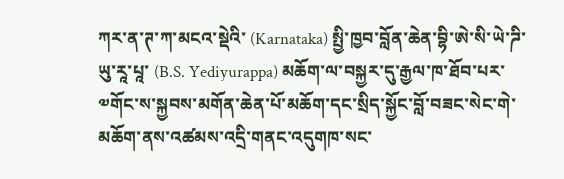ཀར་ན་ཊ་ཀ་མངའ་སྡེའི་ (Karnataka) སྤྱི་ཁྱབ་བློན་ཆེན་བྷི་ཨེ་སི་ཡེ་ཌི་ཡུ་རཱ་པཱ་ (B.S. Yediyurappa) མཆོག་ལ་བསྐྱར་དུ་རྒྱལ་ཁ་ཐོབ་པར་༧གོང་ས་སྐྱབས་མགོན་ཆེན་པོ་མཆོག་དང་སྲིད་སྐྱོང་བློ་བཟང་སེང་གེ་མཆོག་ནས་འཚམས་འདྲི་གནང་འདུགཁ་སང་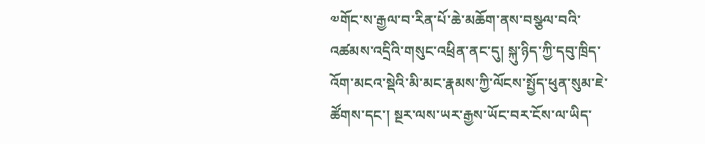༧གོང་ས་རྒྱལ་བ་རིན་པོ་ཆེ་མཆོག་ནས་བསྩལ་བའི་འཚམས་འདྲིའི་གསུང་འཕྲིན་ནང་དུ། སྐུ་ཉིད་ཀྱི་དབུ་ཁྲིད་འོག་མངའ་སྡེའི་མི་མང་རྣམས་ཀྱི་ལོངས་སྤྱོད་ཕུན་སུམ་ཇེ་ཚོགས་དང་། སྔར་ལས་ཡར་རྒྱས་ཡོང་བར་ངོས་ལ་ཡིད་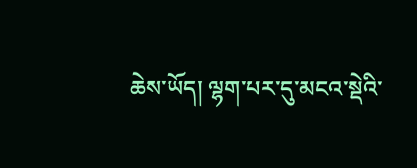ཆེས་ཡོད། ལྷག་པར་དུ་མངའ་སྡེའི་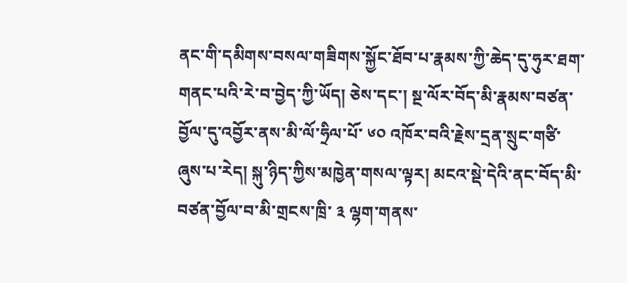ནང་གི་དམིགས་བསལ་གཟིགས་སྐྱོང་ཐོབ་པ་རྣམས་ཀྱི་ཆེད་དུ་ཧུར་ཐག་གནང་པའི་རེ་བ་བྱེད་ཀྱི་ཡོད། ཅེས་དང་། སྔ་ལོར་བོད་མི་རྣམས་བཙན་བྱོལ་དུ་འབྱོར་ནས་མི་ལོ་ཧྲིལ་པོ་ ༦༠ འཁོར་བའི་རྗེས་དྲན་སྲུང་གཙི་ཞུས་པ་རེད། སྐུ་ཉིད་ཀྱིས་མཁྱེན་གསལ་ལྟར། མངའ་སྡེ་དེའི་ནང་བོད་མི་བཙན་བྱོལ་བ་མི་གྲངས་ཁྲི་ ༣ ལྷག་གནས་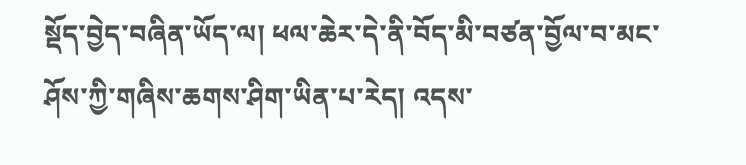སྡོད་བྱེད་བཞིན་ཡོད་ལ། ཕལ་ཆེར་དེ་ནི་བོད་མི་བཙན་བྱོལ་བ་མང་ཤོས་ཀྱི་གཞིས་ཆགས་ཤིག་ཡིན་པ་རེད། འདས་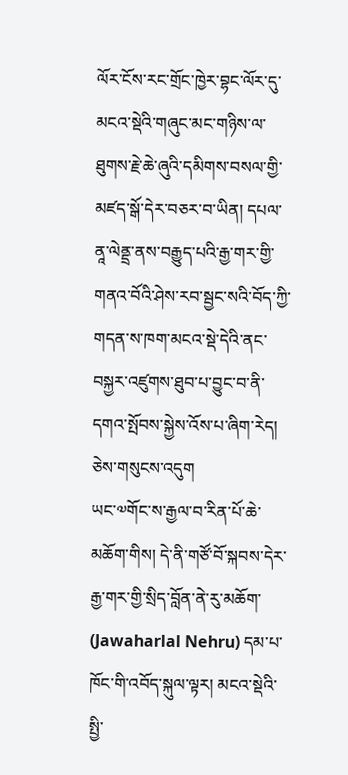ལོར་ངོས་རང་གྲོང་ཁྱེར་བྷང་ལོར་དུ་མངའ་སྡེའི་གཞུང་མང་གཉིས་ལ་ཐུགས་རྗེ་ཆེ་ཞུའི་དམིགས་བསལ་གྱི་མཛད་སྒོ་དེར་བཅར་བ་ཡིན། དཔལ་ནཱ་ལེནྡྲ་ནས་བརྒྱུད་པའི་རྒྱ་གར་གྱི་གནའ་བོའི་ཤེས་རབ་སྦྱང་སའི་བོད་ཀྱི་གདན་ས་ཁག་མངའ་སྡེ་དེའི་ནང་བསྐྱར་འཛུགས་ཐུབ་པ་བྱུང་བ་ནི་དགའ་སྤོབས་སྐྱེས་འོས་པ་ཞིག་རེད། ཅེས་གསུངས་འདུག
ཡང་༧གོང་ས་རྒྱལ་བ་རིན་པོ་ཆེ་མཆོག་གིས། དེ་ནི་གཙོ་བོ་སྐབས་དེར་རྒྱ་གར་གྱི་སྲིད་བློན་ནེ་རུ་མཆོག་ (Jawaharlal Nehru) དམ་པ་ཁོང་གི་འབོད་སྐུལ་ལྟར། མངའ་སྡེའི་སྤྱི་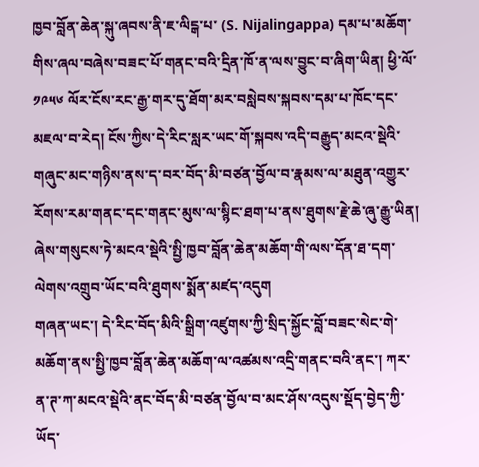ཁྱབ་བློན་ཆེན་སྐུ་ཞབས་ནི་ཇ་ལིངྒ་པ་ (S. Nijalingappa) དམ་པ་མཆོག་གིས་ཞལ་བཞེས་བཟང་པོ་གནང་བའི་དྲིན་ཁོ་ན་ལས་བྱུང་བ་ཞིག་ཡིན། ཕྱི་ལོ་ ༡༩༥༦ ལོར་ངོས་རང་རྒྱ་གར་དུ་ཐོག་མར་བསླེབས་སྐབས་དམ་པ་ཁོང་དང་མཇལ་བ་རེད། ངོས་ཀྱིས་དེ་རིང་སླར་ཡང་གོ་སྐབས་འདི་བརྒྱུད་མངའ་སྡེའི་གཞུང་མང་གཉིས་ནས་ད་བར་བོད་མི་བཙན་བྱོལ་བ་རྣམས་ལ་མཐུན་འགྱུར་རོགས་རམ་གནང་དང་གནང་མུས་ལ་སྙིང་ཐག་པ་ནས་ཐུགས་རྗེ་ཆེ་ཞུ་རྒྱུ་ཡིན། ཞེས་གསུངས་ཏེ་མངའ་སྡེའི་སྤྱི་ཁྱབ་བློན་ཆེན་མཆོག་གི་ལས་དོན་ཐ་དག་ལེགས་འགྲུབ་ཡོང་བའི་ཐུགས་སྨོན་མཛད་འདུག
གཞན་ཡང་། དེ་རིང་བོད་མིའི་སྒྲིག་འཛུགས་ཀྱི་སྲིད་སྐྱོང་བློ་བཟང་སེང་གེ་མཆོག་ནས་སྤྱི་ཁྱབ་བློན་ཆེན་མཆོག་ལ་འཚམས་འདྲི་གནང་བའི་ནང་། ཀར་ན་ཊ་ཀ་མངའ་སྡེའི་ནང་བོད་མི་བཙན་བྱོལ་བ་མང་ཤོས་འདུས་སྡོད་བྱེད་ཀྱི་ཡོད་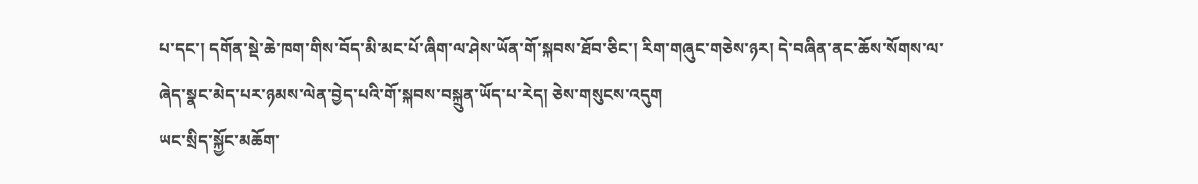པ་དང་། དགོན་སྡེ་ཆེ་ཁག་གིས་བོད་མི་མང་པོ་ཞིག་ལ་ཤེས་ཡོན་གོ་སྐབས་ཐོབ་ཅིང་། རིག་གཞུང་གཅེས་ཉར། དེ་བཞིན་ནང་ཆོས་སོགས་ལ་ཞེད་སྣང་མེད་པར་ཉམས་ལེན་བྱེད་པའི་གོ་སྐབས་བསྐྲུན་ཡོད་པ་རེད། ཅེས་གསུངས་འདུག
ཡང་སྲིད་སྐྱོང་མཆོག་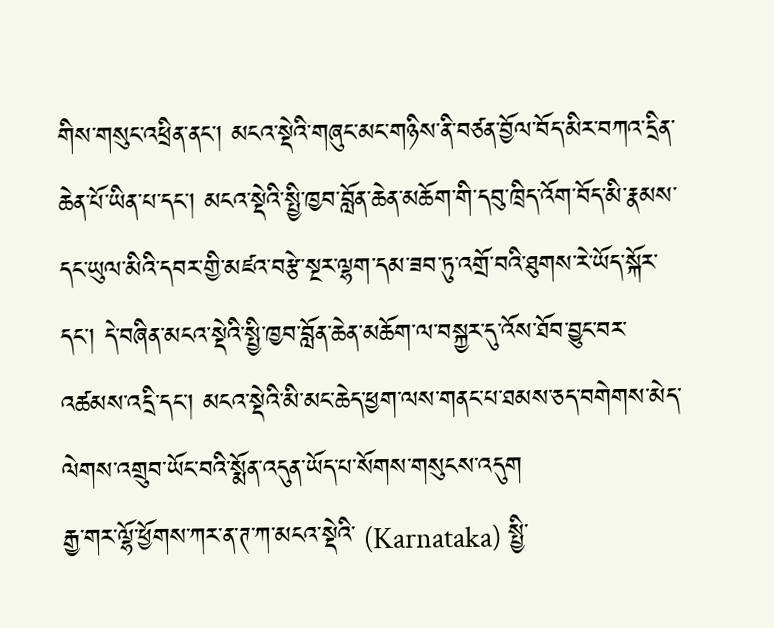གིས་གསུང་འཕྲིན་ནང་། མངའ་སྡེའི་གཞུང་མང་གཉིས་ནི་བཙན་བྱོལ་བོད་མིར་བཀའ་དྲིན་ཆེན་པོ་ཡིན་པ་དང་། མངའ་སྡེའི་སྤྱི་ཁྱབ་བློན་ཆེན་མཆོག་གི་དབུ་ཁྲིད་འོག་བོད་མི་རྣམས་དང་ཡུལ་མིའི་དབར་གྱི་མཛའ་བརྩེ་སྔར་ལྷག་དམ་ཟབ་ཏུ་འགྲོ་བའི་ཐུགས་རེ་ཡོད་སྐོར་དང་། དེ་བཞིན་མངའ་སྡེའི་སྤྱི་ཁྱབ་བློན་ཆེན་མཆོག་ལ་བསྐྱར་དུ་འོས་ཐོབ་བྱུང་བར་འཚམས་འདྲི་དང་། མངའ་སྡེའི་མི་མང་ཆེད་ཕྱག་ལས་གནང་པ་ཐམས་ཅད་བགེགས་མེད་ལེགས་འགྲུབ་ཡོང་བའི་སྨོན་འདུན་ཡོད་པ་སོགས་གསུངས་འདུག
རྒྱ་གར་ལྷོ་ཕྱོགས་ཀར་ན་ཊ་ཀ་མངའ་སྡེའི་ (Karnataka) སྤྱི་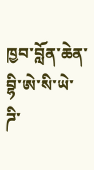ཁྱབ་བློན་ཆེན་བྷི་ཨེ་སི་ཡེ་ཌི་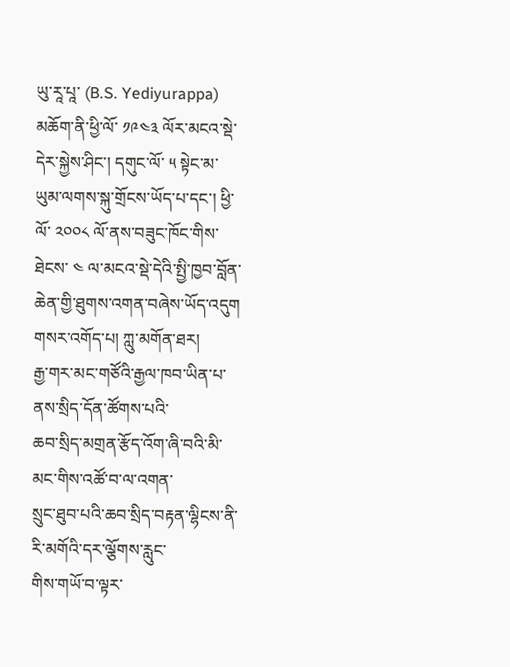ཡུ་རཱ་པཱ་ (B.S. Yediyurappa) མཆོག་ནི་ཕྱི་ལོ་ ༡༩༤༣ ལོར་མངའ་སྡེ་དེར་སྐྱེས་ཤིང་། དགུང་ལོ་ ༥ སྟེང་མ་ཡུམ་ལགས་སྐུ་གྲོངས་ཡོད་པ་དང་། ཕྱི་ལོ་ ༢༠༠༨ ལོ་ནས་བཟུང་ཁོང་གིས་ཐེངས་ ༤ ལ་མངའ་སྡེ་དེའི་སྤྱི་ཁྱབ་བློན་ཆེན་གྱི་ཐུགས་འགན་བཞེས་ཡོད་འདུག
གསར་འགོད་པ། ཀླུ་མགོན་ཐར།
རྒྱ་གར་མང་གཙོའི་རྒྱལ་ཁབ་ཡིན་པ་ནས་སྲིད་དོན་ཚོགས་པའི་
ཆབ་སྲིད་མགྲན་རྩོད་འོག་ཞི་བའི་མི་མང་གིས་འཚོ་བ་ལ་འགན་
སྲུང་ཐུབ་པའི་ཆབ་སྲིད་བརྟན་ལྷིངས་ནི་རི་མགོའི་དར་ལྕོགས་རླུང་
གིས་གཡོ་བ་ལྟར་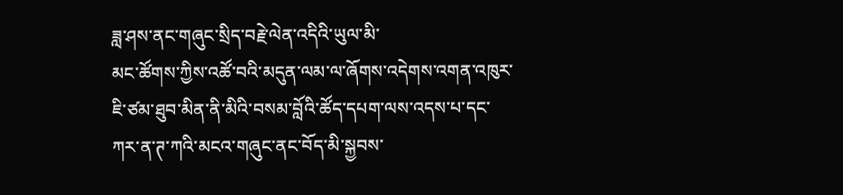ཟླ་ཤས་ནང་གཞུང་སྲིད་བརྗེ་ལེན་འདིའི་ཡུལ་མི་
མང་ཚོགས་ཀྱིས་འཚོ་བའི་མདུན་ལམ་ལ་ཞོགས་འདེགས་འགན་འཁུར་
ཇི་ཙམ་ཐུབ་མིན་ནི་མིའི་བསམ་བློའི་ཚོད་དཔག་ལས་འདས་པ་དང་
ཀར་ན་ཊ་ཀའི་མངའ་གཞུང་ནང་བོད་མི་སྐྱབས་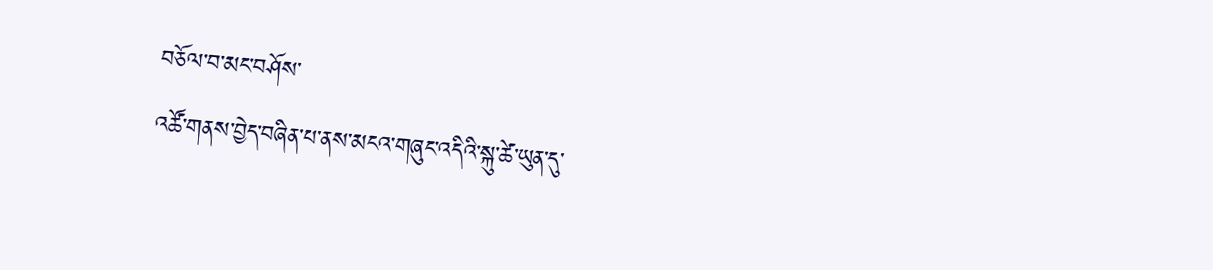བཅོལ་བ་མང་བཤོས་
འཚོ་གནས་བྱེད་བཞིན་པ་ནས་མངའ་གཞུང་འདིའི་སྐུ་ཚེ་ཡུན་དུ་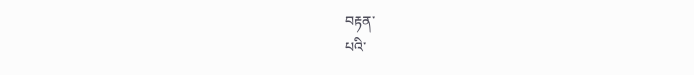བརྟན་
པའི་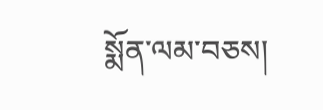སྨོན་ལམ་བཅས།